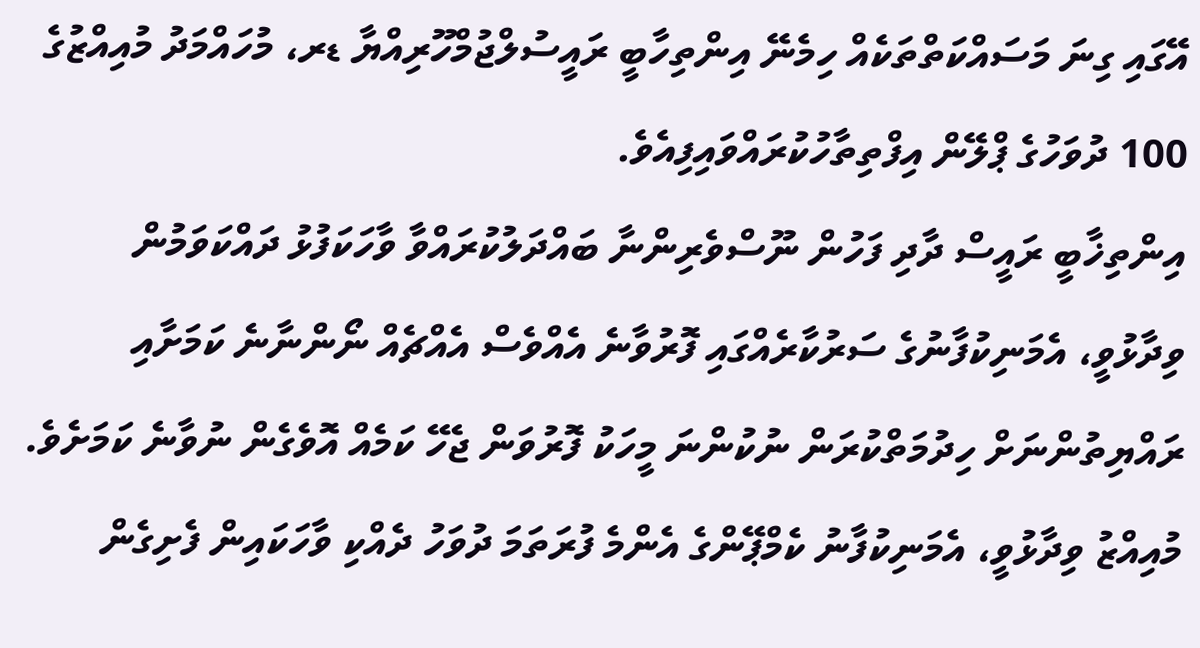އޭގައި ގިނަ މަސައްކަތްތަކެއް ހިމެނޭ އިންތިހާބީ ރައީސުލްޖުމްހޫރިއްޔާ ޑރ، މުހައްމަދު މުއިއްޒުގެ 100 ދުވަހުގެ ޕްލޭން އިފްތިތާހުކުރައްވައިފިއެވެ.
އިންތިޚާބީ ރައީސް ދާދި ފަހުން ނޫސްވެރިންނާ ބައްދަލުކުރައްވާ ވާހަކަފުޅު ދައްކަވަމުން ވިދާޅުވީ، އެމަނިކުފާނުގެ ސަރުކާރެއްގައި ފޮރުވާނެ އެއްވެސް އެއްޗެއް ނޯންނާނެ ކަމަށާއި ރައްޔިތުންނަށް ހިދުމަތްކުރަން ނުކުންނަ މީހަކު ފޮރުވަން ޖެހޭ ކަމެއް އޮވެގެން ނުވާނެ ކަމަށެވެ.
މުއިއްޒު ވިދާޅުވީ، އެމަނިކުފާނު ކެމްޕޭންގެ އެންމެ ފުރަތަމަ ދުވަހު ދެއްކި ވާހަކައިން ފެށިގެން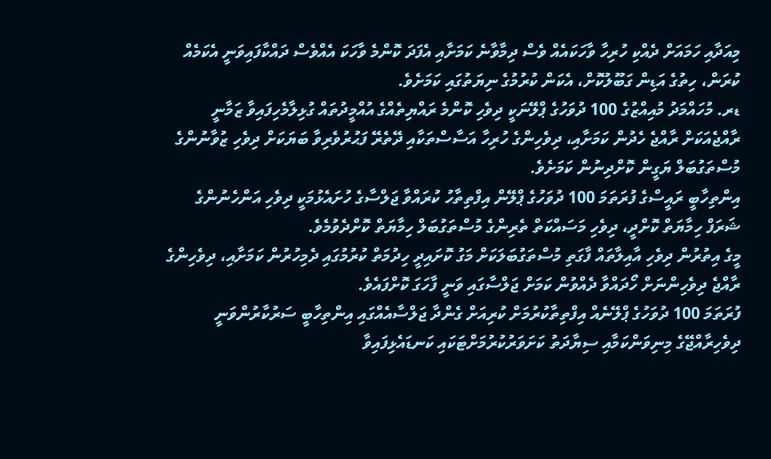މިއަދާއި ހަމައަށް ދެއްކި ހުރިހާ ވާހަކައެއް ވެސް ދިމާވާނެ ކަމަށާއި އެފަދަ ކޮންމެ ވާހަކަ އެއްވެސް ދައްކާފައިވަނީ އެކަމެއް ކުރަން، ހިތުގެ އަޑިން ގަބޫލުކޮށް، އެކަން ކުރުމުގެ ނިޔަތުގައި ކަމަށެވެ.
ޑރ. މުހައްމަދު މުއިއްޒުގެ 100 ދުވަހުގެ ޕްލޭނަކީ ދިވެހި ކޮންމެ ރައްޔިތެއްގެ އުއްމީދުތައް ގުޅިލާމެހިފައިވާ ޒަމާނީ ރާއްޖެއަކަށް ރާއްޖެ ހެދުން ކަމަށާއި، ދިވެހިންގެ ހުރިހާ އަސާސްތަކާއި ދޭތެރޭ ފަޙުރުވެރިވާ ބަޔަކަށް ދިވެހި ޒުވާނުންގެ މުސްތަގުބަލް ޔަގީން ކޮށްދިނުން ކަމަށެވެ.
އިންތިހާބީ ރައީސްގެ ފުރަތަމަ 100 ދުވަހުގެ ޕްލޭން އިފްތިތާހު ކުރައްވާ ޖަލްސާގެ ހުށައެޅުމަކީ ދިވެހި އަންހެނުންގެ ޝަރަފް ހިމާޔަތް ކޮށްދީ، ދިވެހި މަސައްކަތް ތެރިންގެ މުސްތަގުބަލް ހިމާޔަތް ކޮށްދެވުމެވެ.
މީގެ އިތުރުން ދިވެހި އާއިލާތައް ފާގަތި މުސްތަގުބަލަކަށް މަގު ކޮށައިދީ ހިދުމަތް ކުރުމުގައި ދެމިހުރުން ކަމަށާއި، ދިވެހިންގެ ރާއްޖެ ދިވެހިންނަށް ހޯދައްވާ ދެއްވުން ކަމަށް ޖަލްސާގައި ވަނީ ފާހަގަ ކޮށްފައެވެ.
ފުރަތަމަ 100 ދުވަހުގެ ޕްލޭނެއް އިފްތިތާކުރުމަށް ކުރިއަށް ގެންދާ ޖަލްސާއެއްގައި އިންތިހާބީ ސަރުކާރުންވަނީ ދިވެހިރާއްޖޭގެ މިނިވަންކަމާއި ސިޔާދަތު ކަށަވަރުކުރުމަށްޓަކައި ކަނޑައެޅިފައިވާ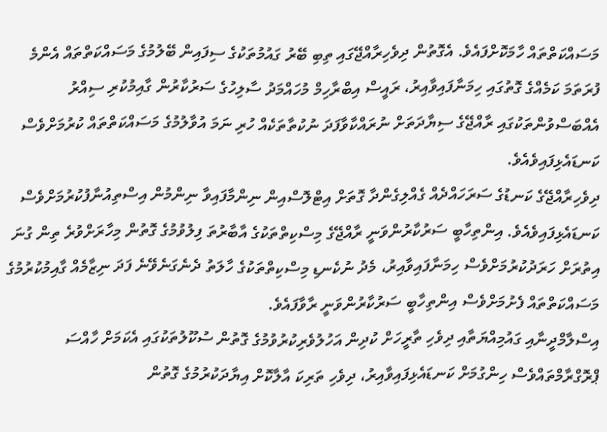މަސައްކަތްތައް ހާމަކޮށްފައެވެ. އެގޮތުން ދިވެހިރާއްޖޭގައި ތިބި ބޭރު ގައުމުތަކުގެ ސިފައިން ބޭލުމުގެ މަސައްކަތްތައް އެންމެ ފުރަތަމަ ކަމެއްގެ ގޮތުގައި ހިމަނާފައިވާއިރު، ރައީސް އިބްރާހިމް މުހައްމަދު ސާލިހުގެ ސަރުކާރުން ގާއިމުކުރި ސިއްރު އެއްބަސްވުންތަކުގައި ރާއްޖޭގެ ސިޔާދަތަށް ނުރައްކާވާފަދަ ނުކުތާތަކެއް ހުރި ނަމަ އުވާލުމުގެ މަސައްކަތްތައް ކުރުމަށްވެސް ކަނޑައެޅިފައިވެއެވެ.
ދިވެހިރާއްޖޭގެ ކަނޑުގެ ސަރަހައްދެއް ގެއްލިގެންދާ ގޮތަށް އިޓްލޮސްއިން ނިންމާފައިވާ ނިންމުން އިސްތިއުނާފުކުރުމަށްވެސް ކަނޑައެޅިފައިވެއެވެ. އިންތިހާބީ ސަރުކާރުންވަނީ ރާއްޖޭގެ މިސްކިތްތަކުގެ އާބާރުތަ ފިލުވުމުގެ ގޮތުން މިހާރަށްވުރެ ތިން ގުނަ އިތުރަށް ހަރަދުކުރުމަށްވެސް ހިމަނާފައިވާއިރު، މެދު ނުކެނޑި މިސްކިތްތަކުގެ ހާލަތު ދެނެގަނެވޭނެ ފަދަ ނިޒާމެއް ގާއިމުކުރުމުގެ މަސައްކަތްތައް ފެށުމަށްވެސް އިންތިހާބީ ސަރުކާރުންވަނީ ރާވާފައެވެ.
އިސްލާމްދީނާއި ގައުމިއްޔަތާއި ދިވެހި ތާރީހަށް ކުދިން އަހުލުވެރިކުރުވުމުގެ ގޮތުން ސުކޫލުތަކުގައި އެކަމަށް ހާއްސަ ޕްރޮގްރާމްތައްވެސް ހިންގުމަށް ކަނޑައެޅިފައިވާއިރު، ދިވެހި ތަރިކަ އާލާކޮށް އިޔާދަކުރުމުގެ ގޮތުން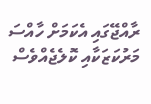ރާއްޖޭގައި އެކަމަށް ހާއްސަ މަރުކަޒަކާއި ކޮލެޖެއްވެސް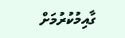ގާއިމުކުރުމަށް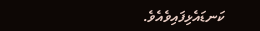ކަނޑައެޅިފައިވެއެވެ.